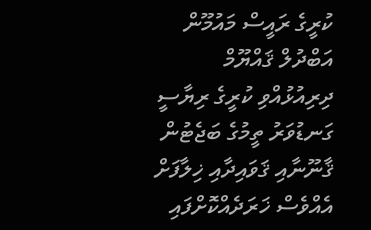ކުރީގެ ރައީސް މައުމޫން އަބްދުލް ޤައްޔޫމް ދިރިއުޅުއްވި ކުރީގެ ރިޔާސީ ގަނޑުވަރު ތީމުގެ ބަޖެޓުން ޤާނޫނާއި ޤަވައިދާއި ޚިލާފަށް އެއްވެސް ޚަރަދެއްކޮށްފައި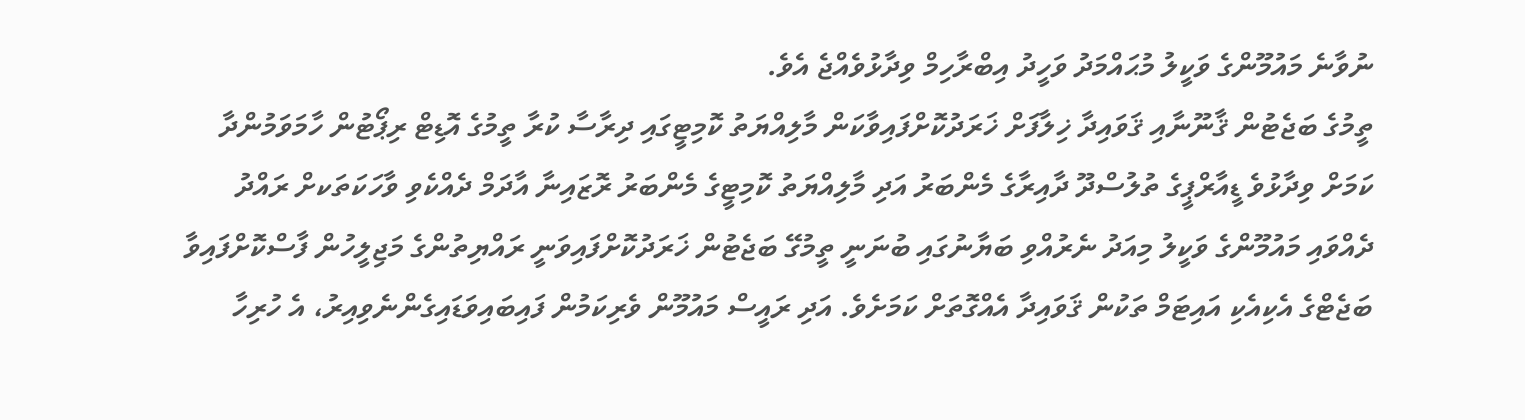ނުވާނެ މައުމޫންގެ ވަކީލު މުޙައްމަދު ވަހީދު އިބްރާހިމް ވިދާޅުވެއްޖެ އެވެ.
ތީމުގެ ބަޖެޓުން ޤާނޫނާއި ޤަވައިދާ ޚިލާފަށް ޚަރަދުކޮށްފައިވާކަން މާލިއްޔަތު ކޮމިޓީގައި ދިރާސާ ކުރާ ތީމުގެ އޮޑިޓް ރިޕޯޓުން ހާމަވަމުންދާ ކަމަށް ވިދާޅުވެ ޑީއާރްޕީގެ ތުލުސްދޫ ދާއިރާގެ މެންބަރު އަދި މާލިއްޔަތު ކޮމިޓީގެ މެންބަރު ރޮޒައިނާ އާދަމް ދެއްކެވި ވާހަކަތަކށް ރައްދު ދެއްވައި މައުމޫންގެ ވަކީލު މިއަދު ނެރުއްވި ބަޔާނުގައި ބުނަނީ ތީމުގޭ ބަޖެޓުން ޚަރަދުކޮށްފައިވަނީ ރައްޔިތުންގެ މަޖިލީހުން ފާސްކޮށްފައިވާ ބަޖެޓްގެ އެކިއެކި އައިޓަމް ތަކުން ޤަވައިދާ އެއްގޮތަށް ކަމަށެވެ. އަދި ރައީސް މައުމޫން ވެރިކަމުން ފައިބައިވަޑައިގެންނެވިއިރު، އެ ހުރިހާ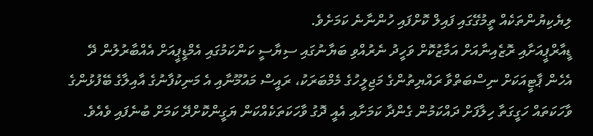ލިޔެކިޔުންތަކެއް ތީމުގޭގައި ފައިލް ކޮށްފައި ހުންނާނެ ކަމަށެވެ.
ޑީއާރްޕީއަށާއި ރޮޒެއިނާއަށް އަމާޒުކޮށް ވަހީދު ނެރުއްވި ބަޔާނުގައި ސިޔާސީ ކަންކަމުގައި އެމްޑީޕީއަށް އެއްބާރުލުން ދޭ އެހެން ޕާޓީއަކަށް ނިސްބަތްވާ ރައްޔިތުންގެ މަޖިލީހުގެ މެމްބަރަކު، ރައީސް މައުމޫނާއި އެ މަނިކުފާނުގެ އާއިލާގެ ބޭފުޅުންގެ ވާހަކަތައް ހަގީގަތާ ހިލާފަށް ދައްކަމުން ގެންދާ ކަމަށާއި އެއީ ދޮގު ވާހަކަތަކެއްކަން ޔަގީންކޮށްދޭ ކަމަށް ބުނެފައި ވެއެވެ.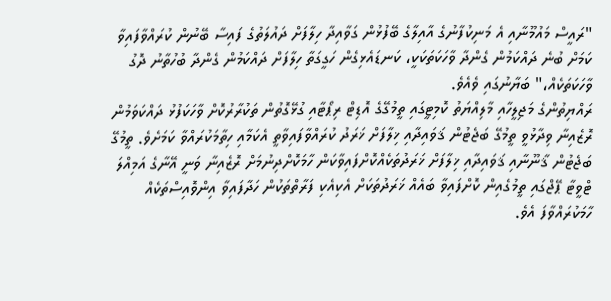"ރައީސް މައުމޫނާއި އެ މަނިކުފާނުގެ އާއިލާގެ ބޭފުޅުން ގަވާއިދާ ހިލާފަށް ދައުލަތުގެ ފައިސާ ބޭނުން ކުރައްވާފައިވާ ކަމަށް ބުނެ ދައްކަމުން ގެންދާ ވާހަކަތަކަކީ، ކަނޑައެޅިގެން ހަގީގަތާ ހިލާފަށް ދައްކަމުން ގެންދާ ބުހުތާނު ދޮގު ވާހަކަތަކެއް،" ބަޔާނުގައި ވެއެވެ.
ރައްޔިތުންގެ މަޖިލީހާއި މާލިއްޔަތު ކޮމިޓީގައި ތީމުގޭގެ އޮޑިޓް ރިޕޯޓާއި ގުޅޭގޮތުން ތަކުރާރުކޮށް ވާހަކަފުޅު ދައްކަވަމުން ރޮޒެއިނާ ވިދާޅުވީ ތީމުގޭ ބަޖެޓުން ޤަވައިދާއި ޚިލާފަށް ޚަރަދު ކުރައްވާފައިވާތީ އެކަމާއި ހިތާމަކުރައްވާ ކަމަށެވެ. ތީމުގޭ ބަޖެޓުން ޤާނޫނާއި ޤަވައިދާއި ޚިލާފަށް ޚަރަދުތަކެއްކޮށްފައިވާކަން ހާމަކޮށްދިނުމަށް ރޮޒެއިނާ ވަނީ އޭނާގެ އަމިއްލަ ޓްވީޓާ ޕޭޖްގައި ތީމުގެއިން ކޮށްފައިވާ ބައެއް ޚަރަދުތަކަށް އެކިއެކި ފަރާތްތަކުން ހަދާފައިވާ އިންވޮއިސްތަކެއް ހާމަކުރައްވާފަ އެވެ.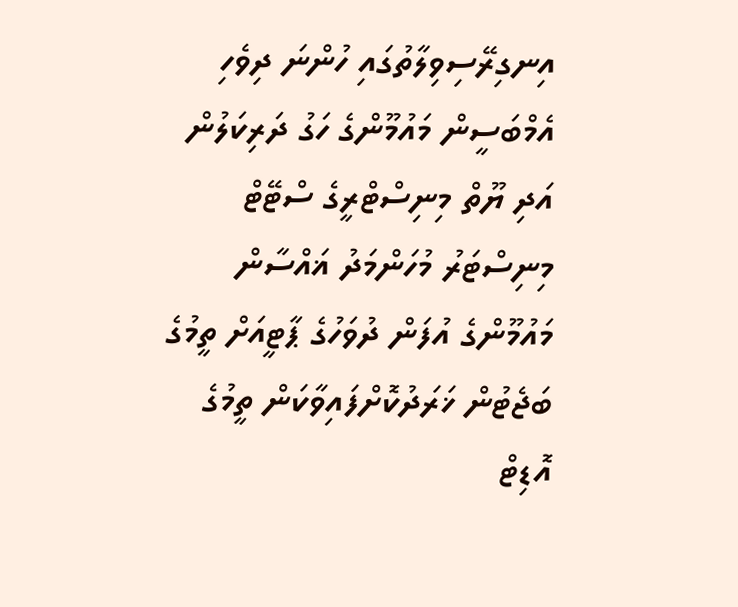އިނގިރޭސިވިލާތުގައި ހުންނަ ދިވެހި އެމްބަސީން މައުމޫންގެ ހަގު ދަރިކަލުން އަދި ޔޫތް މިނިސްޓްރީގެ ސްޓޭޓް މިނިސްޓަރު މުހަންމަދު ޣައްސާން މައުމޫންގެ އުފަން ދުވަހުގެ ޕާޓީއަށް ތީމުގެ ބަޖެޓުން ޚަރަދުކޮށްފައިވާކަން ތީމުގެ އޮޑިޓް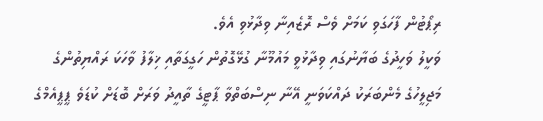ރިޕޯޓުން ފާހަގަވި ކަމަށް ވެސް ރޮޒެއިނާ ވިދާޅުވި އެވެ.
ވަކީލު ވަހީދުގެ ބަޔާނުގައި ވިދާޅުވީ މައުމޫނާ ގުޅޭގޮތުން ހަގީގަތާއި ޚިލާފު ވާހަކަ ރައްޔިތުންގެ މަޖިލީހުގެ މެންބަރަކު ދައްކަވަނީ އޭނާ ނިސްބަތްވާ ޕާޓީގެ ތާއީދު ވަރަށް ބޮޑަށް ކުޑަވެ ޕީޕީއެމްގެ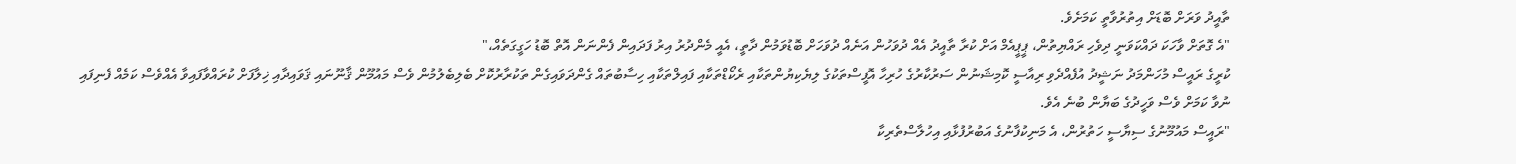ތާއީދު ވަރަށް ބޮޑަށް އިތުރުވާތީ ކަމަށެވެ.
"އެ ގޮތަށް ވާހަކަ ދައްކަވަނީ ދިވެހި ރައްޔިތުން، ޕީޕީއެމް އަށް ކުރާ ތާއީދު އެއް ދުވަހުން އަނެއް ދުވަހަށް ބޮޑުވަމުން ދާތީ، އެއީ މެންދުރު އިރު ފަދައިން ފެންނަން އޮތް ބޮޑު ހަގީގަތެއް،"
ކުރީގެ ރައީސް މުހަންމަދު ނަޝީދު އުފެއްދެވި ރިއާސީ ކޮމިޝަނުން ސަރުކާރުގެ ހުރިހާ އޮފީސްތަކުގެ ލިޔެކިޔުންތަކާއި ރެކޯޑްތަކާއި ފައިލްތަކާއި ހިސާބުތައް ގެންދަވައިގެން ތަކުރާރުކޮށް ބެލިބެލުމުން ވެސް މައުމޫން ޤާނޫނައި ޤަވައިދާއި ޚިލާފަށް ކުރައްވާފައިވާ އެއްވެސް ކަމެއް ފެނިފައި ނުވާ ކަމަށް ވެސް ވަހީދުގެ ބަޔާން ބުނެ އެވެ.
"ރައީސް މައުމޫނުގެ ސިޔާސީ ހަތުރުން، އެ މަނިކުފާނުގެ އަބުރުފުޅާއި އިހުލާސްތެރިކާ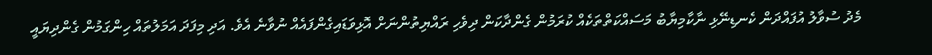މެދު ސުވާލު އުފައްދަން ކެނޑިނޭޅި ނާކާމިޔާބު މަސައްކަތްތަކެއް ކުރަމުން ގެންދާކަން ދިވެހި ރައްޔިތުންނަށް އޮޅިވަޑައިގެންފައެއް ނުވާނެ އެވެ. އަދި މިފަދަ އަމަލުތައް ހިންގަމުން ގެންދިޔައީ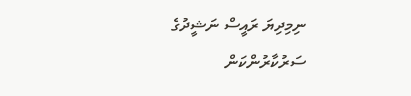ނިމިދިޔަ ރައީސް ނަޝީދުގެ ސަރުކާރުންކަން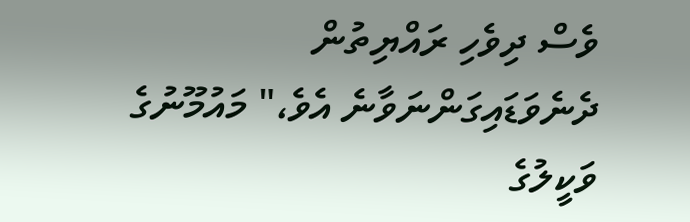ވެސް ދިވެހި ރައްޔިތުން ދެނެވަޑައިގަންނަވާނެ އެވެ،" މައުމޫނުގެ ވަކީލުގެ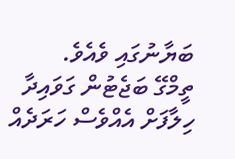ބަޔާނުގައި ވެއެވެ.
ތީމްގޭ ބަޖެޓުން ގަވައިދާ ހިލާފަށް އެއްވެސް ހަރަދެއް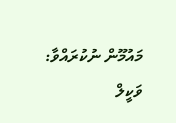މައުމޫން ނުކުރައްވާ: ވަކީލް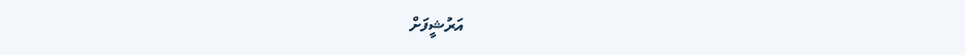އަރުޝީފަށް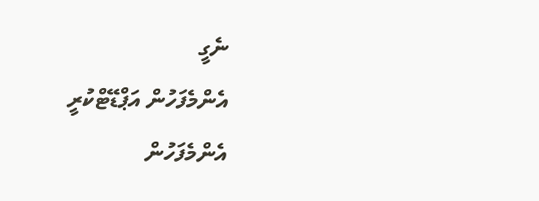ނެގީ
އެންމެފަހުން އަޕްޑޭޓްކުރީ
އެންމެފަހުން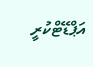އަޕްޑޭޓްކުރީ